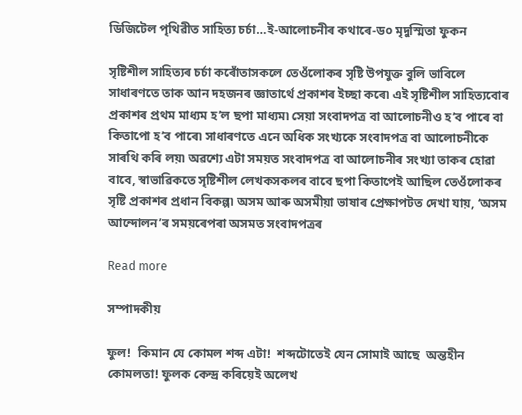ডিজিটেল পৃথিৱীত সাহিত্য চৰ্চা…ই-আলোচনীৰ কথাৰে-ড০ মৃদুস্মিতা ফুকন

সৃষ্টিশীল সাহিত্যৰ চৰ্চা কৰোঁতাসকলে তেওঁলোকৰ সৃষ্টি উপযুক্ত বুলি ভাবিলে সাধাৰণতে তাক আন দহজনৰ জ্ঞাতাৰ্থে প্ৰকাশৰ ইচ্ছা কৰে৷ এই সৃষ্টিশীল সাহিত্যবোৰ প্ৰকাশৰ প্ৰথম মাধ্যম হ’ল ছপা মাধ্যম৷ সেয়া সংবাদপত্ৰ বা আলোচনীও হ’ব পাৰে বা কিতাপো হ’ব পাৰে৷ সাধাৰণতে এনে অধিক সংখ্যকে সংবাদপত্ৰ বা আলোচনীকে সাৰথি কৰি লয়৷ অৱশ্যে এটা সময়ত সংবাদপত্ৰ বা আলোচনীৰ সংখ্যা তাকৰ হোৱা বাবে, স্বাভাৱিকতে সৃষ্টিশীল লেখকসকলৰ বাবে ছপা কিতাপেই আছিল তেওঁলোকৰ সৃষ্টি প্ৰকাশৰ প্ৰধান বিকল্প৷ অসম আৰু অসমীয়া ভাষাৰ প্ৰেক্ষাপটত দেখা যায়, ‘অসম আন্দোলন’ৰ সময়ৰেপৰা অসমত সংবাদপত্ৰৰ

Read more

সম্পাদকীয়

ফুল!  কিমান যে কোমল শব্দ এটা!  শব্দটোতেই যেন সোমাই আছে  অন্তহীন কোমলতা! ফুলক কেন্দ্ৰ কৰিয়েই অলেখ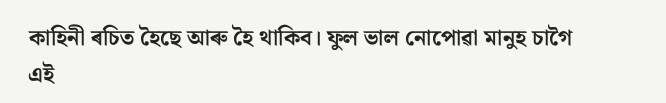কাহিনী ৰচিত হৈছে আৰু হৈ থাকিব। ফুল ভাল নোপোৱা মানুহ চাগৈ এই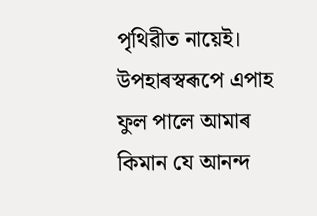পৃথিৱীত নায়েই। উপহাৰস্বৰূপে এপাহ ফুল পালে আমাৰ কিমান যে আনন্দ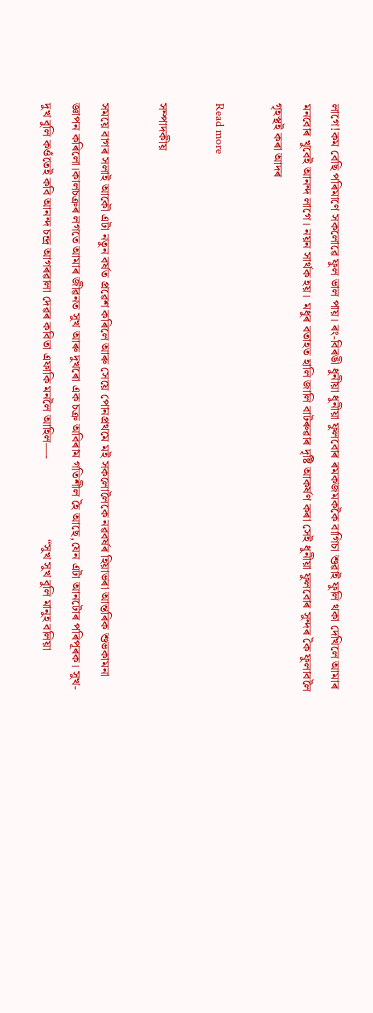লাগে!কম বেছি পৰিমাণে সকলোৱে ফুল ভাল পায়। ৰং-বিৰঙী ধুনীয়া ধুনীয়া ফুলবোৰ ৰমকজমককৈ বাগিচা শুৱাই ফুলি থকা দেখিলে আমাৰ মনবোৰ খুবেই আনন্দ লাগে। নয়ন সাৰ্থক হয়।  মধুৰ বতাহত হালি জালি বাটৰুৱাৰ দৃষ্টি আকৰ্ষণ কৰা সেই ধুনীয়া ফুলবোৰ সুন্দৰ কৈ ফুলাবলৈ গৃহস্থই কৰা আদৰ

Read more

সম্পাদকীয়

সময়ে বাগৰ সলাই আকৌ এটা নতুন বৰ্ষত প্ৰৱেশ কৰিলে আৰু সেয়ে পোনপ্ৰথমে মই সকলোলৈকে নৱবৰ্ষৰ হিয়াভৰা আন্তৰিক শুভকামনা জ্ঞাপন কৰিলো।কালচক্ৰৰ লগতে আমাৰ জীৱনত সুখ আৰু দুখৰো এক চক্ৰ অবিৰাম গতিশীল হৈ আছে,যেন এটা আনটোৰ পৰিপূৰক। সুখ- দুখ বুলি কওঁতেই কবি আনন্দ চন্দ্ৰ আগৰৱালা দেৱৰ কবিতা এফাকি মনলৈ আহিল—-                          “সুখ সুখ বুলি মানুহ বলিয়া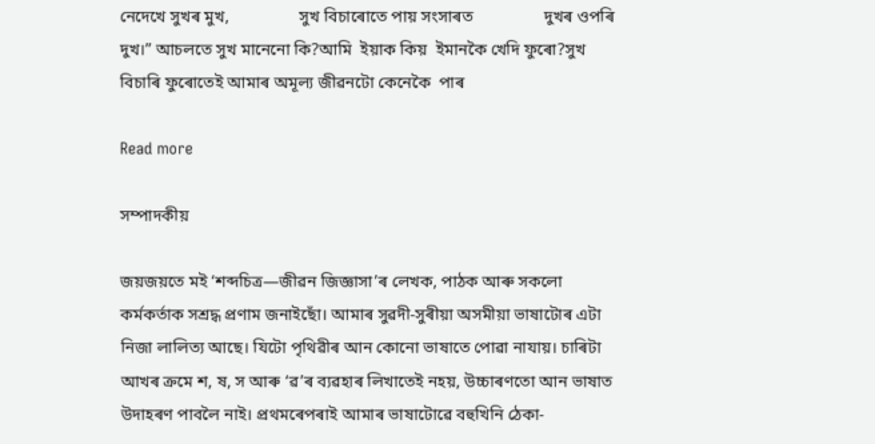নেদেখে সুখৰ মুখ,                 সুখ বিচাৰোতে পায় সংসাৰত                 দুখৰ ওপৰি দুখ।” আচলতে সুখ মানেনো কি?আমি  ইয়াক কিয়  ইমানকৈ খেদি ফুৰো?সুখ বিচাৰি ফুৰোতেই আমাৰ অমূল্য জীৱনটো কেনেকৈ  পাৰ

Read more

সম্পাদকীয়

জয়জয়তে মই ‘শব্দচিত্ৰ—জীৱন জিজ্ঞাসা’ৰ লেখক, পাঠক আৰু সকলো কৰ্মকৰ্তাক সশ্ৰদ্ধ প্ৰণাম জনাইছোঁ। আমাৰ সুৱদী-সুৰীয়া অসমীয়া ভাষাটোৰ এটা নিজা লালিত্য আছে। যিটো পৃথিৱীৰ আন কোনো ভাষাতে পোৱা নাযায়। চাৰিটা আখৰ ক্ৰমে শ, ষ, স আৰু ‘ৱ’ৰ ব্যৱহাৰ লিখাতেই নহয়, উচ্চাৰণতো আন ভাষাত উদাহৰণ পাবলৈ নাই। প্ৰথমৰেপৰাই আমাৰ ভাষাটোৱে বহুখিনি ঠেকা-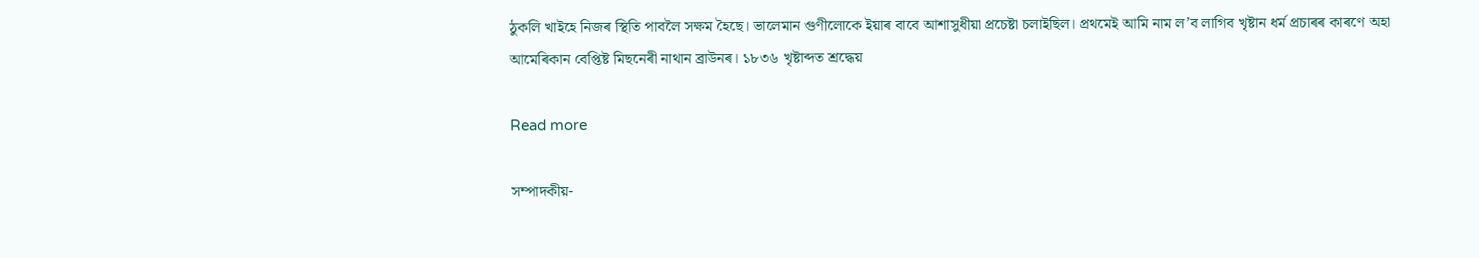ঠুকলি খাইহে নিজৰ স্থিতি পাবলৈ সক্ষম হৈছে। ভালেমান গুণীলোকে ইয়াৰ বাবে আশাসুধীয়া প্ৰচেষ্টা চলাইছিল। প্ৰথমেই আমি নাম ল’ব লাগিব খৃষ্টান ধৰ্ম প্ৰচাৰৰ কাৰণে অহা আমেৰিকান বেপ্তিষ্ট মিছনেৰী নাথান ব্ৰাউনৰ। ১৮৩৬ খৃষ্টাব্দত শ্ৰদ্ধেয়

Read more

সম্পাদকীয়-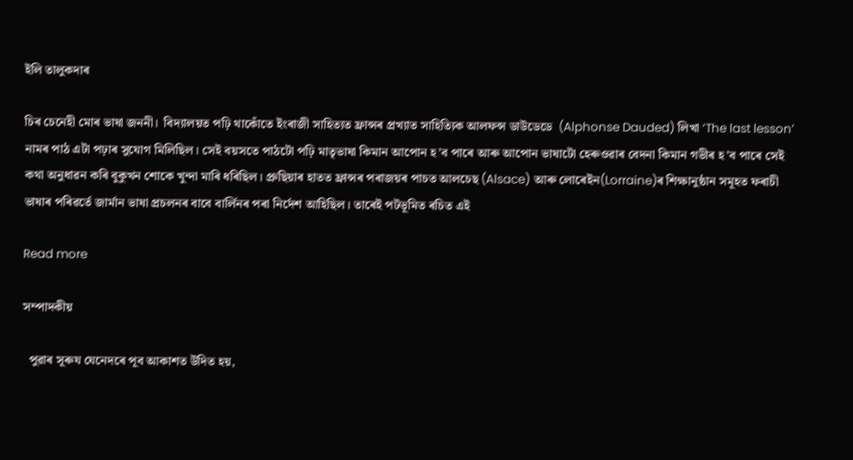ইলি তালুকদাৰ

চিৰ চেনেহী মোৰ ভাষা জননী।  বিদ্যালয়ত পঢ়ি থাকোঁতে ইংৰাজী সাহিত্যত ফ্ৰান্সৰ প্ৰখ্যাত সাহিত্যিক আলফন্স ডাউডেডে  (Alphonse Dauded) লিখা ‘The last lesson’ নামৰ পাঠ এটা পঢ়াৰ সুযোগ মিলিছিল। সেই বয়সতে পাঠটো পঢ়ি মাতৃভাষা কিমান আপোন হ’ব পাৰে আৰু আপোন ভাষাটো হেৰুওৱাৰ বেদনা কিমান গভীৰ হ’ব পাৰে সেই কথা অনুধাৱন কৰি বুকুখন শোকে খুন্দা মাৰি ধৰিছিল। প্ৰুছিয়াৰ হাতত ফ্ৰান্সৰ পৰাজয়ৰ পাচত আলচেছ (Alsace) আৰু লোৰেইন(Lorraine)ৰ শিক্ষানুষ্ঠান সমূহত ফৰাচী ভাষাৰ পৰিৱৰ্তে জাৰ্মান ভাষা প্ৰচলনৰ বাবে বাৰ্লিনৰ পৰা নিৰ্দেশ আহিছিল। তাৰেই পটভূমিত ৰচিত এই

Read more

সম্পাদকীয়

  পুৱাৰ সূৰুয যেনেদৰে পূব আকাশত উদিত হয়,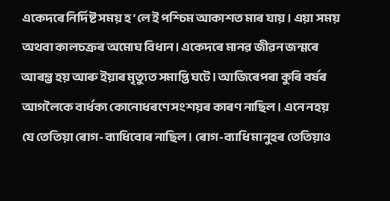একেদৰে নিৰ্দিষ্ট সময় হ’লে ই পশ্চিম আকাশত মাৰ যায়। এয়া সময় অথবা কালচক্ৰৰ অমোঘ বিধান। একেদৰে মানৱ জীৱন জন্মৰে আৰম্ভ হয় আৰু ইয়াৰ মৃত্যুত সমাপ্তি ঘটে। আজিৰেপৰা কুৰি বৰ্ষৰ আগলৈকে বাৰ্ধক্য কোনোধৰণে সংশয়ৰ কাৰণ নাছিল। এনে নহয় যে তেতিয়া ৰোগ-ব্যাধিবোৰ নাছিল। ৰোগ-ব্যাধি মানুহৰ তেতিয়াও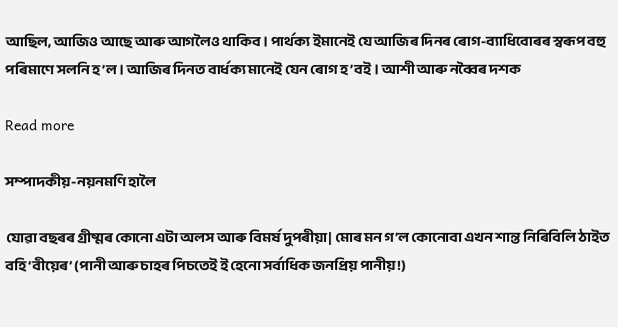আছিল, আজিও আছে আৰু আগলৈও থাকিব। পাৰ্থক্য ইমানেই যে আজিৰ দিনৰ ৰোগ-ব্যাধিবোৰৰ স্বৰূপ বহু পৰিমাণে সলনি হ’ল। আজিৰ দিনত বাৰ্ধক্য মানেই যেন ৰোগ হ’বই। আশী আৰু নব্বৈৰ দশক

Read more

সম্পাদকীয়-নয়নমণি হালৈ

যোৱা বছৰৰ গ্ৰীষ্মৰ কোনো এটা অলস আৰু বিমৰ্ষ দুপৰীয়া| মোৰ মন গ’ল কোনোবা এখন শান্ত নিৰিবিলি ঠাইত বহি ‘বীয়েৰ’ (পানী আৰু চাহৰ পিচতেই ই হেনো সৰ্বাধিক জনপ্ৰিয় পানীয়!)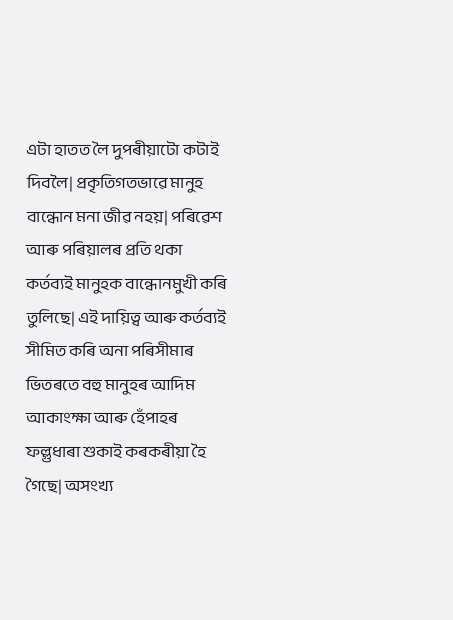এটা হাতত লৈ দুপৰীয়াটো কটাই দিবলৈ| প্ৰকৃতিগতভাৱে মানুহ বান্ধোন মনা জীৱ নহয়| পৰিৱেশ আৰু পৰিয়ালৰ প্ৰতি থকা কৰ্তব্যই মানুহক বান্ধোনমুখী কৰি তুলিছে| এই দায়িত্ব আৰু কৰ্তব্যই সীমিত কৰি অনা পৰিসীমাৰ ভিতৰতে বহু মানুহৰ আদিম আকাংক্ষা আৰু হেঁপাহৰ ফল্গুধাৰা শুকাই কৰকৰীয়া হৈ গৈছে| অসংখ্য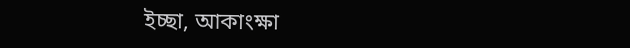ইচ্ছা, আকাংক্ষা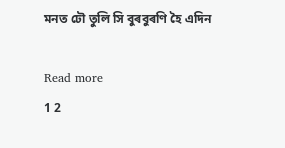মনত ঢৌ তুলি সি বুৰবুৰণি হৈ এদিন

Read more
1 2